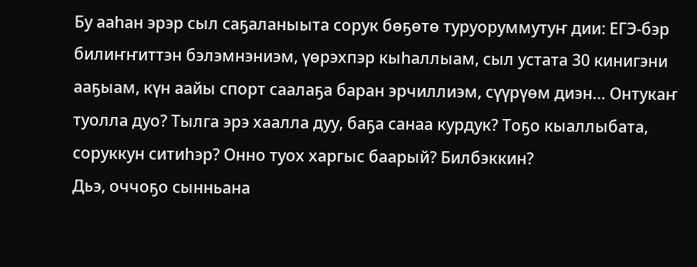Бу ааһан эрэр сыл саҕаланыыта сорук бөҕөтө туруоруммутуҥ дии: ЕГЭ-бэр билиҥҥиттэн бэлэмнэниэм, үөрэхпэр кыһаллыам, сыл устата 30 кинигэни ааҕыам, күн аайы спорт саалаҕа баран эрчиллиэм, сүүрүөм диэн… Онтукаҥ туолла дуо? Тылга эрэ хаалла дуу, баҕа санаа курдук? Тоҕо кыаллыбата, соруккун ситиһэр? Онно туох харгыс баарый? Билбэккин?
Дьэ, оччоҕо сынньана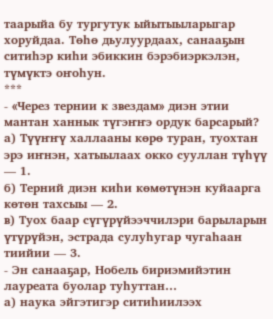таарыйа бу тургутук ыйытыыларыгар хоруйдаа. Төһө дьулуурдаах, санааҕын ситиһэр киһи эбиккин бэрэбиэркэлэн, түмүктэ оҥоһун.
***
- «Через тернии к звездам» диэн этии мантан ханнык түгэҥҥэ ордук барсарый?
а) Түүҥҥү халлааны көрө туран, туохтан эрэ иҥнэн, хатыылаах окко сууллан түһүү — 1.
б) Терний диэн киһи көмөтүнэн куйаарга көтөн тахсыы — 2.
в) Туох баар сүгүрүйээччилэри барыларын үтүрүйэн, эстрада сулуһугар чугаһаан тиийии — 3.
- Эн санааҕар, Нобель бириэмийэтин лауреата буолар туһуттан…
а) наука эйгэтигэр ситиһиилээх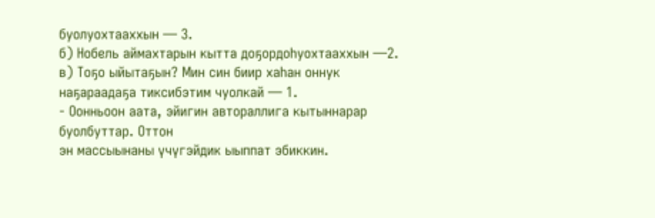буолуохтааххын — 3.
б) Нобель аймахтарын кытта доҕордоһуохтааххын —2.
в) Тоҕо ыйытаҕын? Мин син биир хаһан оннук наҕараадаҕа тиксибэтим чуолкай — 1.
- Оонньоон аата, эйигин автораллига кытыннарар буолбуттар. Оттон
эн массыынаны үчүгэйдик ыыппат эбиккин.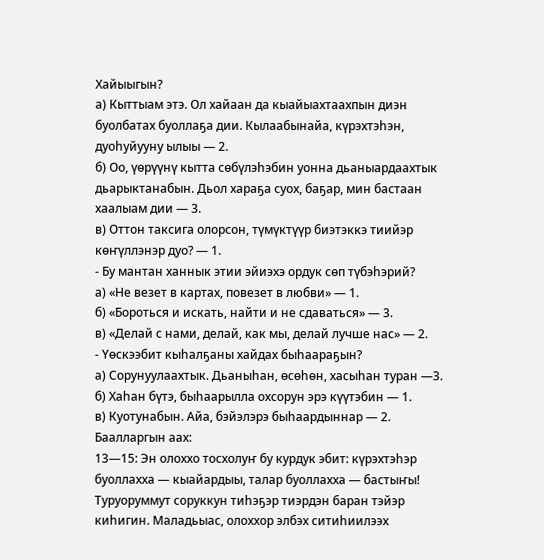Хайыыгын?
а) Кыттыам этэ. Ол хайаан да кыайыахтаахпын диэн буолбатах буоллаҕа дии. Кылаабынайа, күрэхтэһэн, дуоһуйууну ылыы — 2.
б) Оо, үөрүүнү кытта сөбүлэһэбин уонна дьаныардаахтык дьарыктанабын. Дьол хараҕа суох, баҕар, мин бастаан хаалыам дии — 3.
в) Оттон таксига олорсон, түмүктүүр биэтэккэ тиийэр көҥүллэнэр дуо? — 1.
- Бу мантан ханнык этии эйиэхэ ордук сөп түбэһэрий?
а) «Не везет в картах, повезет в любви» — 1.
б) «Бороться и искать, найти и не сдаваться» — 3.
в) «Делай с нами, делай, как мы, делай лучше нас» — 2.
- Үөскээбит кыһалҕаны хайдах быһаараҕын?
а) Сорунуулаахтык. Дьаныһан, өсөһөн, хасыһан туран —3.
б) Хаһан бүтэ, быһаарылла охсорун эрэ күүтэбин — 1.
в) Куотунабын. Айа, бэйэлэрэ быһаардыннар — 2.
Баалларгын аах:
13—15: Эн олоххо тосхолуҥ бу курдук эбит: күрэхтэһэр буоллахха — кыайардыы, талар буоллахха — бастыҥы! Туруоруммут соруккун тиһэҕэр тиэрдэн баран тэйэр киһигин. Маладьыас, олоххор элбэх ситиһиилээх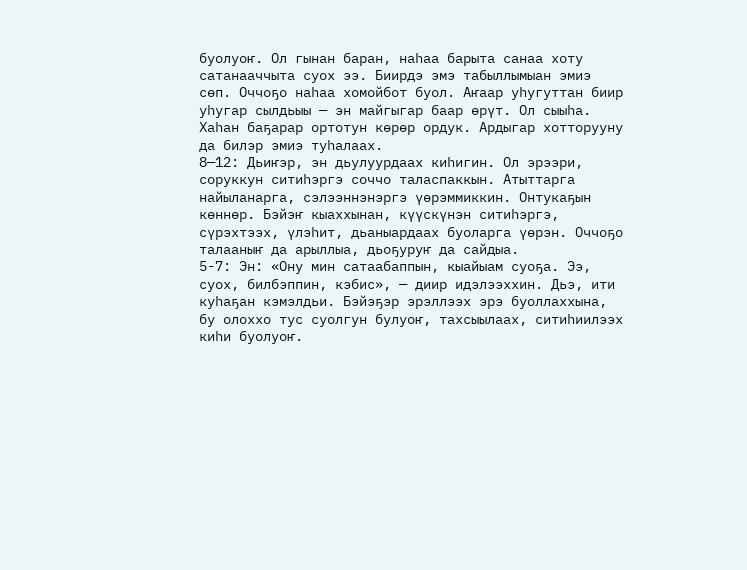буолуоҥ. Ол гынан баран, наһаа барыта санаа хоту сатанааччыта суох ээ. Биирдэ эмэ табыллымыан эмиэ сөп. Оччоҕо наһаа хомойбот буол. Аҥаар уһугуттан биир уһугар сылдьыы — эн майгыгар баар өрүт. Ол сыыһа. Хаһан баҕарар ортотун көрөр ордук. Ардыгар хотторууну да билэр эмиэ туһалаах.
8—12: Дьиҥэр, эн дьулуурдаах киһигин. Ол эрээри, соруккун ситиһэргэ соччо таласпаккын. Атыттарга найыланарга, сэлээннэнэргэ үөрэммиккин. Онтукаҕын көннөр. Бэйэҥ кыаххынан, күүскүнэн ситиһэргэ, сүрэхтээх, үлэһит, дьаныардаах буоларга үөрэн. Оччоҕо талааныҥ да арыллыа, дьоҕуруҥ да сайдыа.
5-7: Эн: «Ону мин сатаабаппын, кыайыам суоҕа. Ээ, суох, билбэппин, кэбис», — диир идэлээххин. Дьэ, ити куһаҕан кэмэлдьи. Бэйэҕэр эрэллээх эрэ буоллаххына, бу олоххо тус суолгун булуоҥ, тахсыылаах, ситиһиилээх киһи буолуоҥ.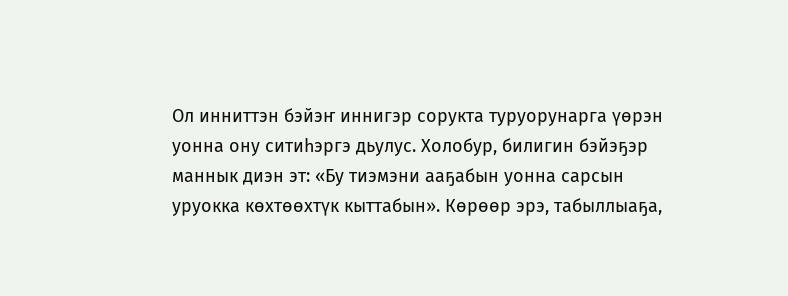Ол инниттэн бэйэҥ иннигэр сорукта туруорунарга үөрэн уонна ону ситиһэргэ дьулус. Холобур, билигин бэйэҕэр маннык диэн эт: «Бу тиэмэни ааҕабын уонна сарсын уруокка көхтөөхтүк кыттабын». Көрөөр эрэ, табыллыаҕа,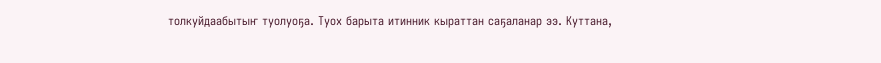толкуйдаабытыҥ туолуоҕа. Туох барыта итинник кыраттан саҕаланар ээ. Куттана,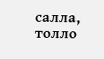салла, толло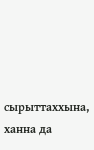сырыттаххына, ханна да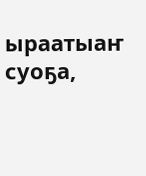ыраатыаҥ суоҕа,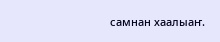самнан хаалыаҥ.